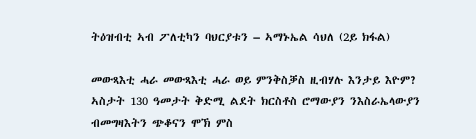ትዕዝብቲ ኣብ ፖለቲካን ባህርያቱን – ኣማኑኤል ሳህለ (2ይ ክፋል)

መውጻእቲ ሓራ መውጻእቲ ሓራ ወይ ምንቅስቓስ ዚብሃሉ እንታይ እዮም? ኣስታት 130 ዓመታት ቅድሚ ልደት ክርስቶስ ሮማውያን ንእስራኤላውያን ብመግዛእትን ጭቆናን ሞኽ ምስ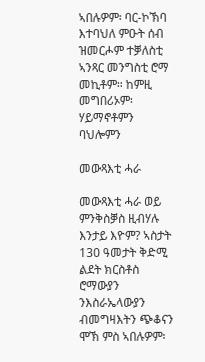ኣበሉዎም፡ ባር-ኮኽባ እተባህለ ምዑት ሰብ ዝመርሖም ተቓለስቲ ኣንጻር መንግስቲ ሮማ መኪቶም። ከምዚ መግበሪኦም፡ ሃይማኖቶምን ባህሎምን

መውጻእቲ ሓራ

መውጻእቲ ሓራ ወይ ምንቅስቓስ ዚብሃሉ እንታይ እዮም? ኣስታት 130 ዓመታት ቅድሚ ልደት ክርስቶስ ሮማውያን ንእስራኤላውያን ብመግዛእትን ጭቆናን ሞኽ ምስ ኣበሉዎም፡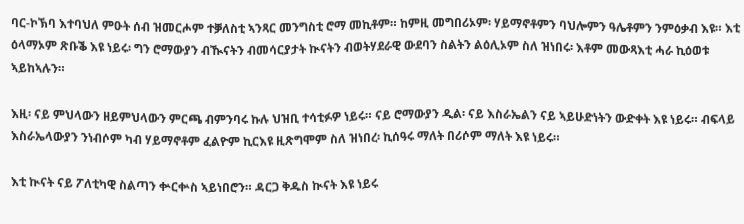ባር-ኮኽባ እተባህለ ምዑት ሰብ ዝመርሖም ተቓለስቲ ኣንጻር መንግስቲ ሮማ መኪቶም። ከምዚ መግበሪኦም፡ ሃይማኖቶምን ባህሎምን ዓሌቶምን ንምዕቃብ እዩ። እቲ ዕላማኦም ጽቡቕ እዩ ነይሩ፡ ግን ሮማውያን ብዂናትን ብመሳርያታት ኲናትን ብወትሃደራዊ ውደባን ስልትን ልዕሊኦም ስለ ዝነበሩ፡ እቶም መውጻእቲ ሓራ ኪዕወቱ ኣይከኣሉን።

እዚ፡ ናይ ምህላውን ዘይምህላውን ምርጫ ብምንባሩ ኩሉ ህዝቢ ተሳቲፉዎ ነይሩ። ናይ ሮማውያን ዲል፡ ናይ እስራኤልን ናይ ኣይሁድነትን ውድቀት እዩ ነይሩ። ብፍላይ እስራኤላውያን ንነብሶም ካብ ሃይማኖቶም ፈልዮም ኪርእዩ ዚጽግሞም ስለ ዝነበረ፡ ኪሰዓሩ ማለት በሪሶም ማለት እዩ ነይሩ።

እቲ ኲናት ናይ ፖለቲካዊ ስልጣን ቍርቍስ ኣይነበሮን። ዳርጋ ቅዱስ ኲናት እዩ ነይሩ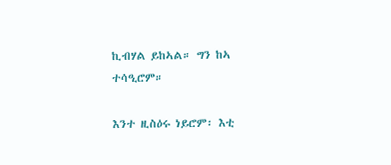ኪብሃል ይከኣል። ግን ከኣ ተሳዒሮም።

እንተ ዚስዕሩ ነይሮም፡ እቲ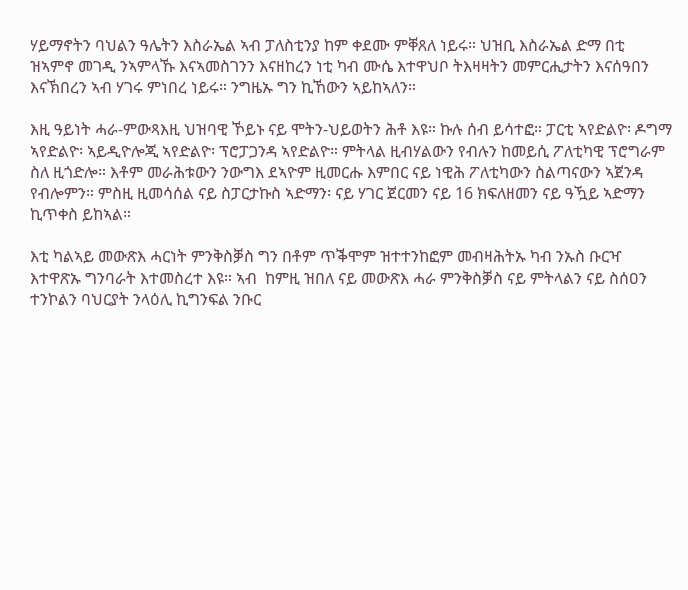ሃይማኖትን ባህልን ዓሌትን እስራኤል ኣብ ፓለስቲንያ ከም ቀደሙ ምቐጸለ ነይሩ። ህዝቢ እስራኤል ድማ በቲ ዝኣምኖ መገዲ ንኣምላኹ እናኣመስገንን እናዘከረን ነቲ ካብ ሙሴ እተዋህቦ ትእዛዛትን መምርሒታትን እናሰዓበን እናኽበረን ኣብ ሃገሩ ምነበረ ነይሩ። ንግዜኡ ግን ኪኸውን ኣይከኣለን።

እዚ ዓይነት ሓራ-ምውጻእዚ ህዝባዊ ኾይኑ ናይ ሞትን-ህይወትን ሕቶ እዩ። ኩሉ ሰብ ይሳተፎ። ፓርቲ ኣየድልዮ፡ ዶግማ ኣየድልዮ፡ ኣይዲዮሎጂ ኣየድልዮ፡ ፕሮፓጋንዳ ኣየድልዮ። ምትላል ዚብሃልውን የብሉን ከመይሲ ፖለቲካዊ ፕሮግራም ስለ ዚጎድሎ። እቶም መራሕቱውን ንውግእ ደኣዮም ዚመርሑ እምበር ናይ ነዊሕ ፖለቲካውን ስልጣናውን ኣጀንዳ የብሎምን። ምስዚ ዚመሳሰል ናይ ስፓርታኩስ ኣድማን፡ ናይ ሃገር ጀርመን ናይ 16 ክፍለዘመን ናይ ዓዃይ ኣድማን ኪጥቀስ ይከኣል።

እቲ ካልኣይ መውጽእ ሓርነት ምንቅስቓስ ግን በቶም ጥቕሞም ዝተተንከፎም መብዛሕትኡ ካብ ንኡስ ቡርዣ እተዋጽኡ ግንባራት እተመስረተ እዩ። ኣብ  ከምዚ ዝበለ ናይ መውጽእ ሓራ ምንቅስቓስ ናይ ምትላልን ናይ ስሰዐን ተንኮልን ባህርያት ንላዕሊ ኪግንፍል ንቡር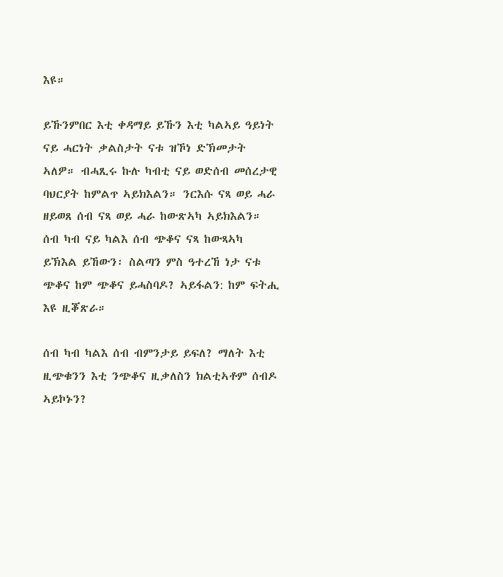እዩ።

ይኹንምበር እቲ ቀዳማይ ይኹን እቲ ካልኣይ ዓይነት ናይ ሓርነት ቃልስታት ናቱ ዝኾነ ድኽመታት ኣለዎ። ብሓጺሩ ኩሉ ካብቲ ናይ ወድሰብ መሰረታዊ ባህርያት ከምልጥ ኣይክእልን። ንርእሱ ናጻ ወይ ሓራ ዘይወጸ ሰብ ናጻ ወይ ሓራ ከውጽኣካ ኣይክእልን። ሰብ ካብ ናይ ካልእ ሰብ ጭቆና ናጻ ከውጻኣካ ይኽእል ይኸውን፡ ስልጣን ምስ ዓተረኸ ነታ ናቱ ጭቆና ከም ጭቆና ይሓስባዶ? ኣይፋልን: ከም ፍትሒ እዩ ዚቖጽራ።

ሰብ ካብ ካልእ ሰብ ብምንታይ ይፍለ? ማለት እቲ ዚጭቁንን እቲ ንጭቆና ዚቃለስን ክልቲኣቶም ሰብዶ ኣይኮኑን?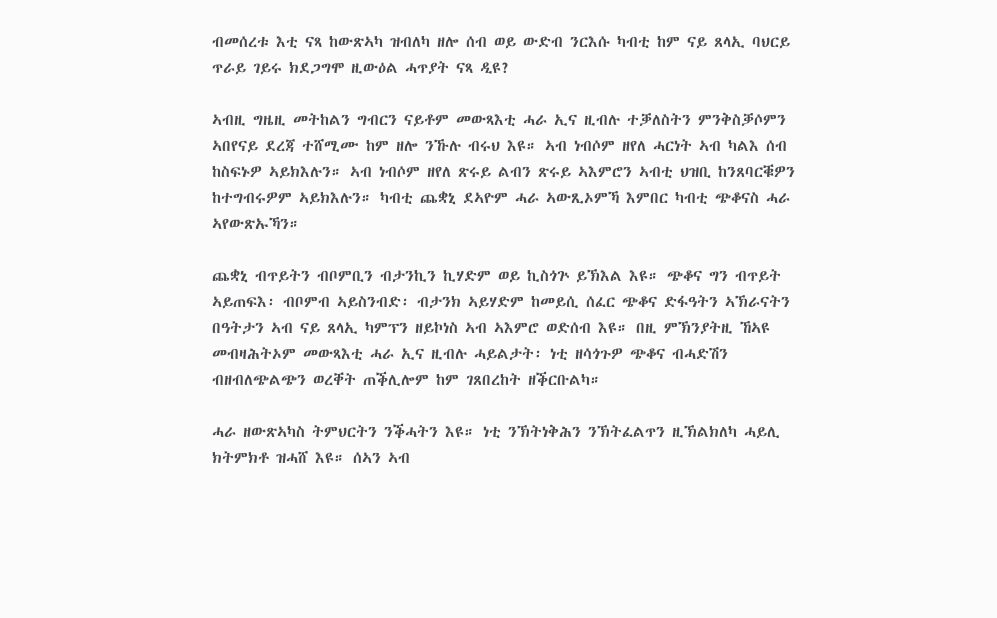ብመሰረቱ እቲ ናጻ ከውጽኣካ ዝብለካ ዘሎ ሰብ ወይ ውድብ ንርእሱ ካብቲ ከም ናይ ጸላኢ ባህርይ ጥራይ ገይሩ ክደጋግሞ ዚውዕል ሓጥያት ናጻ ዲዩ?

ኣብዚ ግዜዚ መትከልን ግብርን ናይቶም መውጻእቲ ሓራ ኢና ዚብሉ ተቓለስትን ምንቅስቓሶምን ኣበየናይ ደረጃ ተሸሚሙ ከም ዘሎ ንኹሉ ብሩህ እዩ። ኣብ ነብሶም ዘየለ ሓርነት ኣብ ካልእ ሰብ ከስፍኑዎ ኣይክእሉን። ኣብ ነብሶም ዘየለ ጽሩይ ልብን ጽሩይ ኣእምሮን ኣብቲ ህዝቢ ከንጸባርቑዎን ከተግብሩዎም ኣይክእሉን። ካብቲ ጨቋኒ ደኣዮም ሓራ ኣውጺኦምኻ እምበር ካብቲ ጭቆናስ ሓራ ኣየውጽኡኻን።

ጨቋኒ ብጥይትን ብቦምቢን ብታንኪን ኪሃድም ወይ ኪስጎጕ ይኽእል እዩ። ጭቆና ግን ብጥይት ኣይጠፍእ፡ ብቦምብ ኣይስንብድ፡ ብታንክ ኣይሃድም ከመይሲ ሰፈር ጭቆና ድፋዓትን ኣኽራናትን በዓትታን ኣብ ናይ ጸላኢ ካምፕን ዘይኮነስ ኣብ ኣእምሮ ወድሰብ እዩ። በዚ ምኽንያትዚ ኸኣዩ መብዛሕትኦም መውጻእቲ ሓራ ኢና ዚብሉ ሓይልታት፡ ነቲ ዘሳጎጉዎ ጭቆና ብሓድሽን ብዘብለጭልጭን ወረቐት ጠቕሊሎም ከም ገጸበረከት ዘቕርቡልካ።

ሓራ ዘውጽኣካስ ትምህርትን ንቕሓትን እዩ። ነቲ ንኽትነቅሕን ንኽትፈልጥን ዚኽልክለካ ሓይሊ ክትምክቶ ዝሓሸ እዩ። ሰኣን ኣብ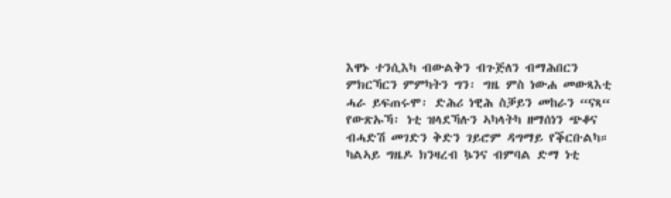እዋኑ ተንሲእካ ብውልቅን ብጉጅለን ብማሕበርን ምክርኻርን ምምካትን ግን፡ ግዜ ምስ ነውሐ መውጻእቲ ሓራ ይፍጠሩሞ፡ ድሕሪ ነዊሕ ስቓይን መከራን “ናጻ“ የውጽኡኻ፡ ነቲ ዝላደኻሉን ኣካላትካ ዘማሰነን ጭቆና ብሓድሽ መገድን ቅድን ገይሮም ዳግማይ የቕርቡልካ። ካልኣይ ግዜዶ ክንዛረብ ኴንና ብምባል ድማ ነቲ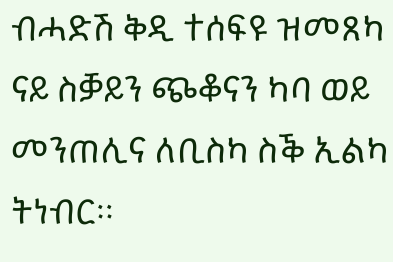ብሓድሽ ቅዲ ተሰፍዩ ዝመጸካ ናይ ስቓይን ጭቆናን ካባ ወይ መንጠሊና ለቢስካ ስቕ ኢልካ ትነብር።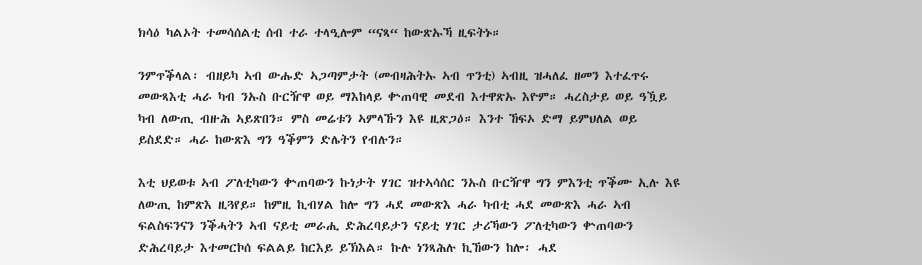ክሳዕ ካልኦት ተመሳሰልቲ ሰብ ተራ ተላዒሎም “ናጻ“ ከውጽኡኻ ዚፍትኑ።

ንምጥቕላል፡ ብዘይካ ኣብ ውሑድ ኣጋጣምታት (መብዛሕትኡ ኣብ ጥንቲ) ኣብዚ ዝሓለፈ ዘመን እተፈጥሩ መውጻእቲ ሓራ ካብ ንኡስ ቡርዥዋ ወይ ማእከላይ ቍጠባዊ መደብ እተዋጽኡ እዮም። ሓረስታይ ወይ ዓዃይ ካብ ለውጢ ብዙሕ ኣይጽበን። ምስ መሬቱን ኣምላኹን እዩ ዚጽጋዕ። እንተ ኸፍኦ ድማ ይምህለል ወይ  ይስደድ። ሓራ ከውጽእ ግን ዓቕምን ድሌትን የብሉን።

እቲ ህይወቱ ኣብ ፖለቲካውን ቍጠባውን ኩነታት ሃገር ዝተኣሳሰር ንኡስ ቡርዥዋ ግን ምእንቲ ጥቕሙ ኢሉ እዩ ለውጢ ከምጽእ ዚጓየይ። ከምዚ ኪብሃል ከሎ ግን ሓደ መውጽእ ሓራ ካብቲ ሓደ መውጽእ ሓራ ኣብ ፍልስፍንናን ንቕሓትን ኣብ ናይቲ መራሒ ድሕረባይታን ናይቲ ሃገር ታሪኻውን ፖለቲካውን ቍጠባውን  ድሕረባይታ እተመርኮሰ ፍልልይ ከርእይ ይኽእል። ኩሉ ነንጻሕሉ ኪኸውን ከሎ፡ ሓደ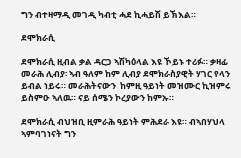ግን ብተዛማዲ መገዲ ካብቲ ሓደ ኪሓይሽ ይኽእል።

ደሞክራሲ

ደሞክራሲ ዚብል ቃል ዳርጋ ኣሽካዕላል እዩ ኾይኑ ተሪፉ። ቃዛፊ መራሕ ሊብያ፡ ኣብ ዓለም ከም ሊብያ ደሞክራስያዊት ሃገር የላን ይብል ነይሩ። መራሕትናውን  ከምዚ ዓይነት መዝሙር ኪዝምሩ ይስምዑ ኣለዉ። ናይ ሰሜን ኮረያውን ከምኡ።

ደሞክራሲ ብህዝቢ ዚምራሕ ዓይነት ምሕደራ እዩ። ብኣበሃህላ ኣምባገነናት ግን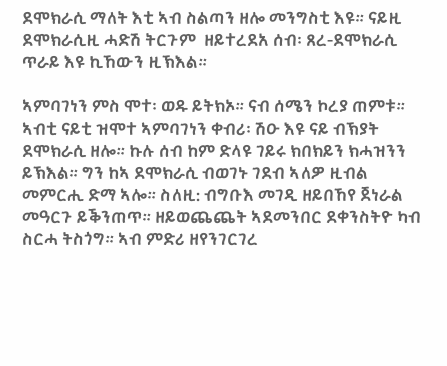ደሞክራሲ ማለት እቲ ኣብ ስልጣን ዘሎ መንግስቲ እዩ። ናይዚ ደሞክራሲዚ ሓድሽ ትርጉም  ዘይተረደአ ሰብ፡ ጸረ-ደሞክራሲ ጥራይ እዩ ኪኸውን ዚኽእል።

ኣምባገነን ምስ ሞተ፡ ወዱ ይትክኦ። ናብ ሰሜን ኮረያ ጠምቱ። ኣብቲ ናይቲ ዝሞተ ኣምባገነን ቀብሪ፡ ሽዑ እዩ ናይ ብኽያት ደሞክራሲ ዘሎ። ኩሉ ሰብ ከም ድላዩ ገይሩ ክበክይን ክሓዝንን ይኽእል። ግን ከኣ ደሞክራሲ ብወገኑ ገደብ ኣለዎ ዚብል መምርሒ ድማ ኣሎ። ስለዚ: ብግቡእ መገዲ ዘይበኸየ ጀነራል መዓርጉ ይቕንጠጥ። ዘይወጨጨት ኣደመንበር ደቀንስትዮ ካብ ስርሓ ትስጎግ። ኣብ ምድሪ ዘየንገርገረ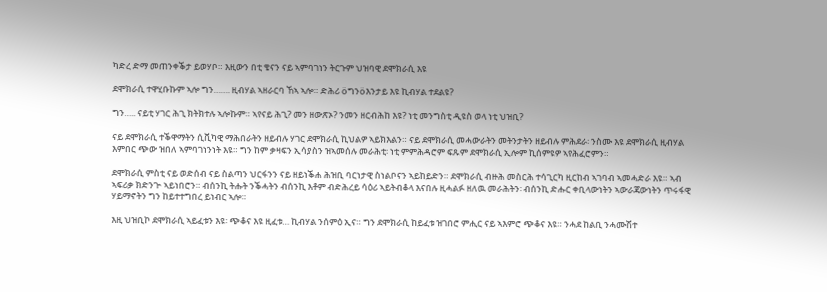ካድረ ድማ መጠንቀቕታ ይወሃቦ። እዚውን በቲ ቄናን ናይ ኣምባገነን ትርጉም ህዝባዊ ደሞክራሲ እዩ

ደሞክራሲ ተዋሂቡኩም ኣሎ ግን……. ዚብሃል ኣዘራርባ ኸኣ ኣሎ። ድሕሪ öግንöእንታይ እዩ ኪብሃል ተደልዩ?

ግን….. ናይቲ ሃገር ሕጊ ክትክተሉ ኣሎኩም። ኣየናይ ሕጊ? መን ዘውጽኦ? ንመን ዘርብሕከ እዩ? ነቲ መንግስቲ ዲዩስ ወላ ነቲ ህዝቢ?

ናይ ደሞክራሲ ተቕዋማትን ሲቪካዊ ማሕበራትን ዘይብሉ ሃገር ደሞክራሲ ኪህልዎ ኣይክእልን። ናይ ደሞክራሲ መሓውራትን መትንታትን ዘይብሉ ምሕደራ፡ ንስሙ እዩ ደሞክራሲ ዚብሃል እምበር ጭው ዝበለ ኣምባገነንነት እዩ። ግን ከም ቃዛፍን ኢሳያስን ዝኣመሰሉ መራሕቲ፡ ነቲ ምምሕዳሮም ፍጹም ደሞክራሲ ኢሎም ኪሰምዩዎ ኣየሕፈሮምን።

ደሞክራሲ ምስቲ ናይ ወድሰብ ናይ ስልጣን ህርፋንን ናይ ዘይነቕሐ ሕዝቢ ባርነታዊ ስነልቦናን ኣይከይድን። ደሞክራሲ ብዙሕ መስርሕ ተሳጊርካ ዚርከብ ኣገባብ ኣመሓድራ እዩ። ኣብ ኣፍሪቃ ክድንጒ ኣይነበሮን። ብሰንኪ ትሑት ንቕሓትን ብሰንኪ እቶም ብድሕረይ ሳዕሪ ኣይትብቆላ እናበሉ ዚሓልፉ ዘለዉ መራሕትን፡ ብሰንኪ ድሑር ቀቢላውነትን ኣውራጃውነትን ጥሩፋዊ ሃይማኖትን ግን ከይተተግበረ ይነብር ኣሎ።

እዚ ህዝቢኮ ደሞክራሲ ኣይፈቱን እዩ፡ ጭቆና እዩ ዚፈቱ… ኪብሃል ንሰምዕ ኢና። ግን ደሞክራሲ ከይፈቱ ዝገበሮ ምሒር ናይ ኣእምሮ ጭቆና እዩ። ንሓደ ከልቢ ንሓሙሽተ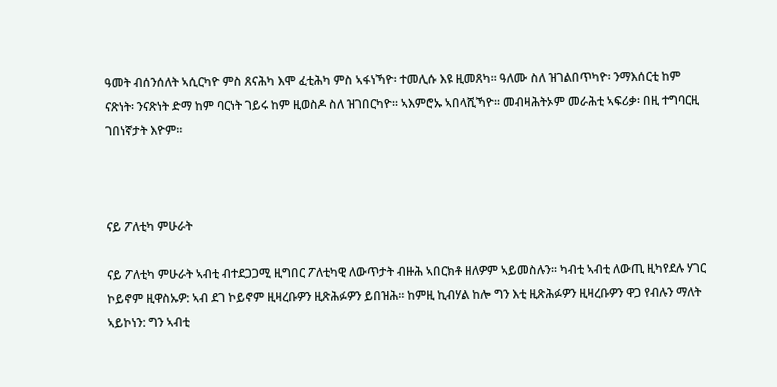ዓመት ብሰንሰለት ኣሲርካዮ ምስ ጸናሕካ እሞ ፈቲሕካ ምስ ኣፋነኻዮ፡ ተመሊሱ እዩ ዚመጸካ። ዓለሙ ስለ ዝገልበጥካዮ፡ ንማእሰርቲ ከም ናጽነት፡ ንናጽነት ድማ ከም ባርነት ገይሩ ከም ዚወስዶ ስለ ዝገበርካዮ። ኣእምሮኡ ኣበላሺኻዮ። መብዛሕትኦም መራሕቲ ኣፍሪቃ፡ በዚ ተግባርዚ ገበነኛታት እዮም።



ናይ ፖለቲካ ምሁራት

ናይ ፖለቲካ ምሁራት ኣብቲ ብተደጋጋሚ ዚግበር ፖለቲካዊ ለውጥታት ብዙሕ ኣበርክቶ ዘለዎም ኣይመስሉን። ካብቲ ኣብቲ ለውጢ ዚካየደሉ ሃገር ኮይኖም ዚዋስኡዎ: ኣብ ደገ ኮይኖም ዚዛረቡዎን ዚጽሕፉዎን ይበዝሕ። ከምዚ ኪብሃል ከሎ ግን እቲ ዚጽሕፉዎን ዚዛረቡዎን ዋጋ የብሉን ማለት ኣይኮነን: ግን ኣብቲ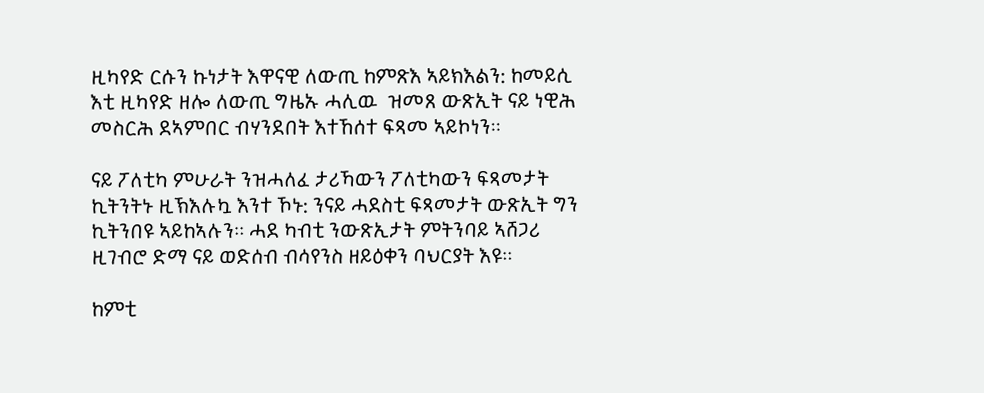ዚካየድ ርሱን ኩነታት እዋናዊ ለውጢ ከምጽእ ኣይክእልን: ከመይሲ እቲ ዚካየድ ዘሎ ለውጢ ግዜኡ ሓሊዉ  ዝመጸ ውጽኢት ናይ ነዊሕ መስርሕ ደኣምበር ብሃንደበት እተኸሰተ ፍጻመ ኣይኮነን።

ናይ ፖለቲካ ምሁራት ንዝሓለፈ ታሪኻውን ፖለቲካውን ፍጻመታት ኪትንትኑ ዚኽእሉኳ እንተ ኾኑ: ንናይ ሓደስቲ ፍጻመታት ውጽኢት ግን ኪትንበዩ ኣይከኣሉን። ሓደ ካብቲ ንውጽኢታት ምትንባይ ኣሸጋሪ ዚገብሮ ድማ ናይ ወድሰብ ብሳየንስ ዘይዕቀን ባህርያት እዩ።

ከምቲ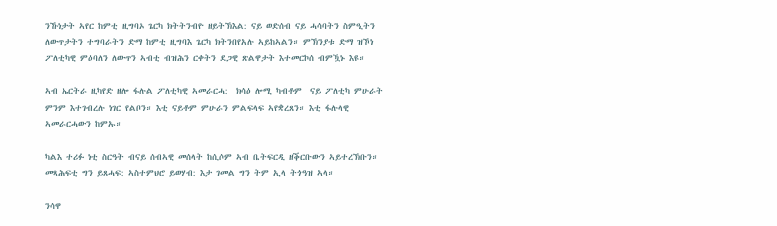ንኹነታት ኣየር ከምቲ ዚግባኦ ጌርካ ክትትንብዮ ዘይትኽእል: ናይ ወድሰብ ናይ ሓሳባትን ስምዒትን ለውጥታትን ተግባራትን ድማ ከምቲ ዚግባእ ጌርካ ክትንበየአሉ ኣይከኣልን። ምኽንያቱ ድማ ዝኾነ ፖለቲካዊ ምዕባለን ለውጥን ኣብቲ ብዝሕን ርቀትን ደጋዊ ጽልዋታት እተመርኮሰ ብምዃኑ እዩ።

ኣብ ኤርትራ ዚካየድ ዘሎ ፋሉል ፖለቲካዊ ኣመራርሓ:  ክሳዕ ሎሚ ካብቶም  ናይ ፖለቲካ ምሁራት ምንም እተገብረሉ ነገር የልቦን። እቲ ናይቶም ምሁራን ምልፍላፍ ኣየቋረጸን። እቲ ፋሉላዊ ኣመራርሓውን ከምኡ።

ካልእ ተሪፉ ነቲ ስርዓት ብናይ ሰብኣዊ መሰላት ከሲሶም ኣብ ቤትፍርዲ ዘቕርቡውን ኣይተረኽቡን። መጻሕፍቲ ግን ይጸሓፍ: ኣስተምህሮ ይወሃብ: እታ ገመል ግን ትም ኢላ ትጎዓዝ ኣላ።

ንሳዋ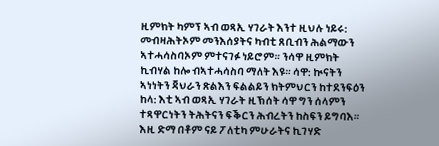ዚምክት ካምፕ ኣብ ወጻኢ ሃገራት እንተ ዚህሉ ነይሩ: መብዛሕትኦም መንእሰያትና ካብቲ ጸቢብን ሕልማውን ኣተሓሳስባኦም ምተናገፉ ነይሮም። ንሳዋ ዚምክት ኪብሃል ከሎ ብኣተሓሳስባ ማለት እዩ። ሳዋ: ኲናትን ኣነነትን ጃህራን ጽልእን ፍልልይን ክትምህርን ከተደንፍዕን ከላ: እቲ ኣብ ወጻኢ ሃገራት ዚኽሰት ሳዋ ግን ሰላምን ተጻዋርነትን ትሕትናን ፍቕርን ሕብረትን ከስፍን ይግባእ። እዚ ድማ በቶም ናይ ፖለቲካ ምሁራትና ኪገሃድ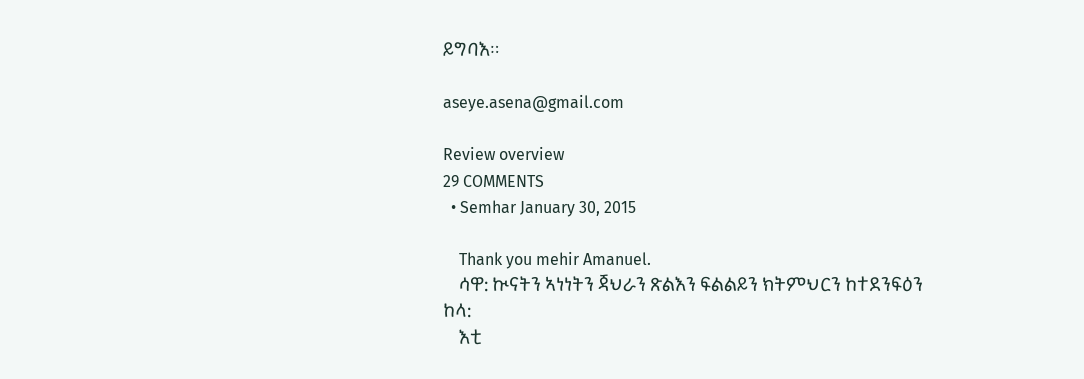ይግባእ።

aseye.asena@gmail.com

Review overview
29 COMMENTS
  • Semhar January 30, 2015

    Thank you mehir Amanuel.
    ሳዋ: ኲናትን ኣነነትን ጃህራን ጽልእን ፍልልይን ክትምህርን ከተደንፍዕን ከላ:
    እቲ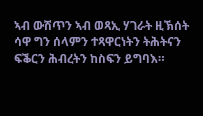ኣብ ውሽጥን ኣብ ወጻኢ ሃገራት ዚኽሰት ሳዋ ግን ሰላምን ተጻዋርነትን ትሕትናን ፍቕርን ሕብረትን ከስፍን ይግባእ።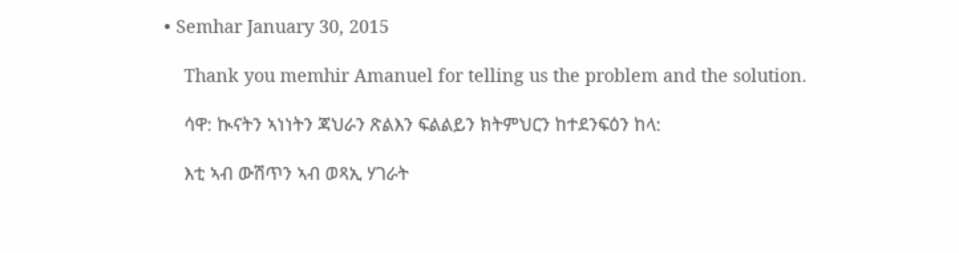• Semhar January 30, 2015

    Thank you memhir Amanuel for telling us the problem and the solution.

    ሳዋ: ኲናትን ኣነነትን ጃህራን ጽልእን ፍልልይን ክትምህርን ከተደንፍዕን ከላ:

    እቲ ኣብ ውሽጥን ኣብ ወጻኢ ሃገራት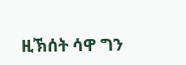ዚኽሰት ሳዋ ግን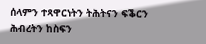ሰላምን ተጻዋርነትን ትሕትናን ፍቕርን ሕብረትን ከስፍን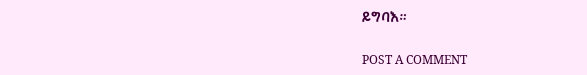ይግባእ።

POST A COMMENT